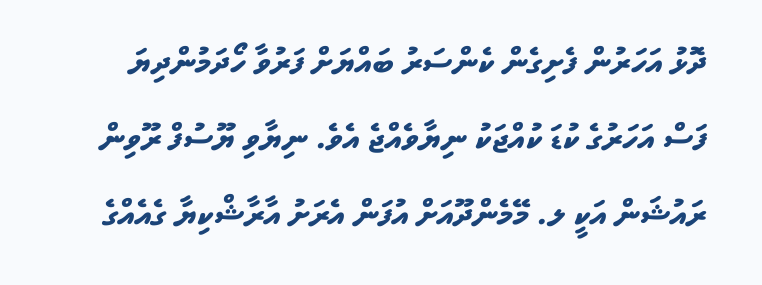ދޮޅު އަހަރުން ފެށިގެން ކެންސަރު ބައްޔަށް ފަރުވާ ހޯދަމުންދިޔަ ފަސް އަހަރުގެ ކުޑަ ކުއްޖަކު ނިޔާވެއްޖެ އެވެ. ނިޔާވި ޔޫސުފް ރޫވިން ރައުޝަން އަކީ ލ. މޭމެންދޫއަށް އުފަން އެރަށު އާރާޝްކިޔާ ގެއެއްގެ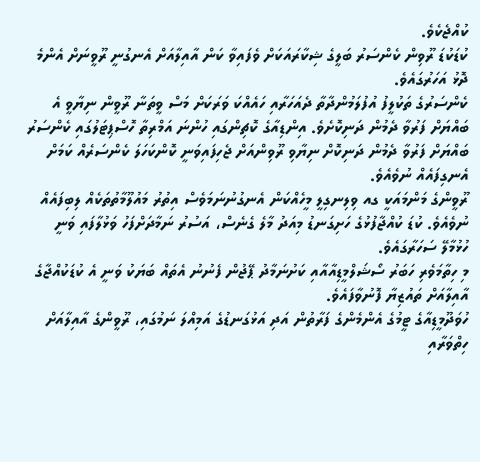ކުއްޖެކެވެ.
ކުޑަކުޑަ ރޫވިން ކެންސަރު ބަލީގެ ޝިކާރައަކަށް ވެފައިވާ ކަން އާއިލާއަށް އެނގުނީ ރޫވީނަށް އެންމެ ދޮޅު އަހަރުގައެވެ.
ކެންސަރުގެ ތަކުލީފު އުފުލަމުންދާތާ ދެއަހަރާއި ހައެއްކަ ވަރަކަށް މަސް ވީތަނާ ރޫވީން ނިޔާވީ އެ ބައްޔަށް ފަރުވާ ދެމުން ދަނިކޮށެވެ. އިންޑިއާގެ ކޮޗިންގައި ހުންނަ އަމްރިތާ ހޮސްޕިޓަލުގައި ކެންސަރު ބައްޔަށް ފަރުވާ ދެމުން ދަނިކޮށް ނިޔާވި ރޫވިންއަށް ޖެހިފައިވަނީ ކޮންކަހަލަ ކެންސަރެއް ކަމަށް އެނގިފައެއް ނުވެއެވެ.
ރޫވީންގެ މަންމައަކީ ގއ ވިލިނގިލީ މީހެއްކަން އެނގުނުނަމަވެސް އިތުރު މައުލޫމާތުތަކެއް ލިބިފައެއް ނުވެއެވެ. ކުޑަ ކުއްޖާފުޅުގެ ހަށިގަނޑު މިއަދު މާލެ ގެނެސް، އަސުރު ނަމާދަށްފަހު ވަޅުލާފައި ވަނީ ހުޅުމާލޭ ސަހަރާގައެވެ.
މި ހިތާމަވެރި ހަބަރު ސޯޝަލްމީޑިއާއާއި ކަށުނަމާދު ޕޭޖުން ފެނުނު އެތައް ބަޔަކު ވަނީ އެ ކުޑަކުއްޖާގެ އާއިލާއަށް ތައުޒިޔާ ފޮނުވާފައެވެ.
ހުވަދޫމީޑިއާގެ ޓީމުގެ އެންމެންގެ ފަރާތުން އަދި އަޅުގަނޑުގެ އަމިއްލަ ނަމުގައި، ރޫވީންގެ އާއިލާއަށް ހިތްވަރާއި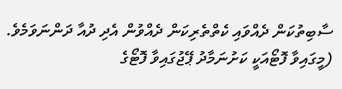ސާބިތުކަން ދެއްވައި ކެތްތެރިކަން ދެއްވުން އެދި ދުއާ ދަންނަވަމެވެ.
(މީގައިވާ ފޮޓޯއަކީ ކަށުނަމާދު ޕޭޖުގައިވާ ފޮޓޯގެ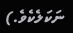ނަކަލެކެވެ.)